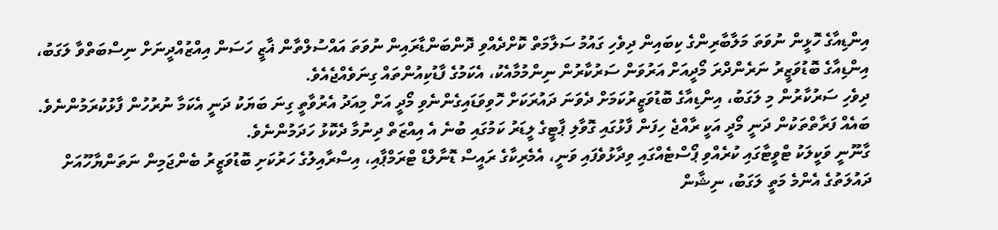އިންޑިއާގެ ހޮޅީން ނުވަތަ މަލާބާރިންގެ ކިބައިން ދިވެހި ގައުމު ސަލާމަތް ކޮށްދެއްވި ދޮންބަންޑާރައިން ނުވަތަ އައްސުލްތާން ޣާޒީ ހަސަން އިއްޒުއްދީނަށް ނިސްބަތްވާ ލަގަބު، އިންޑިއާގެ ބޮޑުވަޒީރު ނަރެންދްރަ މޯދީއަށް އަރުވަން ސަރުކާރުން ނިންމުމާއެކު، އެކަމުގެ ފާޑުކިއުންތައް ގިނަވެއްޖެއެވެ.
ދިވެހި ސަރުކާރުން މި ލަގަބު، އިންޑިއާގެ ބޮޑުވަޒީރުކަމަށް ދެވަނަ ދައުރަކަށް ހޮވިވަޑައިގެންނެވި މޯދީ އަށް މިއަދު އެރުވާތީ ގިނަ ބަޔަކު ދަނީ އެކަމާ ނުރުހުން ފާޅުކުރަމުންނެވެ. ބައެއް ފަރާތްތަކުން ދަނީ މޯދީ އަކީ ރާއްޖެ ހިފަން ފާޅުގައި ގޮވާލި ޕާޓީގެ ލީޑަރު ކަމުގައި ބުނެ އެ އިއްޒަތް ދިނުމާ ދެކޮޅު ހަދަމުންނެވެ.
ގާނޫނީ ވަކީލަކު ޓްވީޓާގައި ކުރެއްވި ޕޯސްޓެއްގައި ވިދާޅުވެފައި ވަނީ، އެމެރިކާގެ ރައީސް ޑޮނާލްޑް ޓްރަމްޕާއި، އިސްރާއިލުގެ ހަރުކަށި ބޮޑުވަޒީރު ބެންޖަމިން ނަތަންޔާހޫއަށް ދައުލަތުގެ އެންމެ މަތީ ލަގަބު، ނިޝާން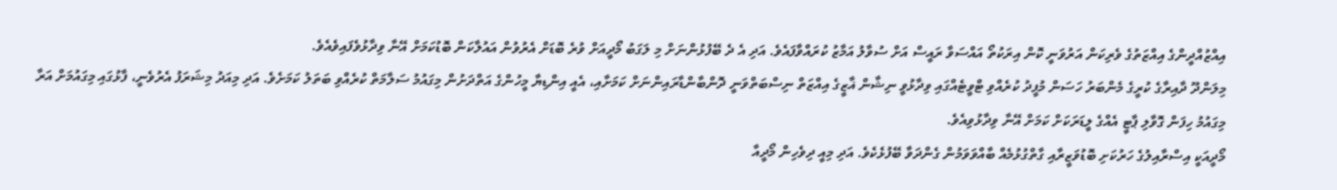އިއްޒުއްދީންގެ އިއްޒަތުގެ ވެރިކަން އަރުވަނީ ކޮން އިރަކުތޯ އައްސަވާ ރައީސް އަށް ސުވާލު އަމާޒު ކުރައްވާފައެވެ. އަދި އެ ދެ ބޭފުޅުންނަށް މި ލަގަބު މޯދީއަށް ވުރެ ބޮޑަށް އެރުވުން އައުލާކަން ބޮޑުކަމަށް އޭނާ ވިދާޅުވެފައިވެއެވެ.
މިލަންދޫ ދާއިރާގެ ކުރީގެ މެންބަރު ހަސަން މުފީދު ކުރެއްވި ޓްވީޓެއްގައި ވިދާޅުވީ ނިޝާން ޣާޒީގެ އިއްޒަތް ނިސްބަތްވަނީ ދޮންބާންޑާރައިންނަށް ކަމަށާއި، އެއީ އިންޑިޔާ މީހުންގެ އަތްދަށުން މިގައުމު ސަލާމަތް ކުރެއްވި ބަތަލު ކަމަށެވެ. އަދި މިއަދު މިޝަރަފު އެރުވެނީ، ފާޅުގައި މިގައުމަށް އަރާ މިގައުމު ހިފަން ގޮވާލި ޕާޓީ އެއްގެ ލީޑަރަކަށް ކަމަށް އޭނާ ވިދާޅުވިއެވެ.
މޯދީއަކީ އިސްރާއިލުގެ ހަރުކަށި ބޮޑުވަޒީރާއި ގާތްގުޅުމެއް ބާއްވަވަމުން ގެންދަވާ ބޭފުޅެކެވެ. އަދި މިއީ ދިވެހިން މޯދީއާ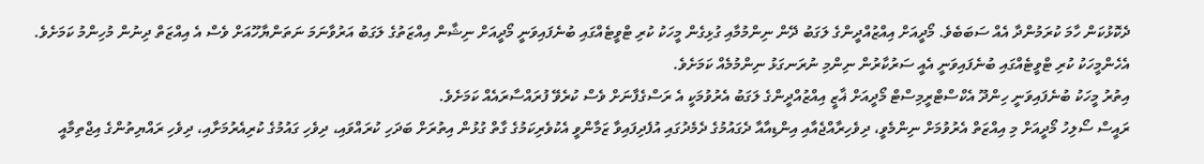ދެކޮޅުކަން ހާމަ ކުރަމުންދާ އެއް ސަބަބެވެ. މޯދީއަށް އިއްޒުއްދީންގެ ލަގަބު ދޭން ނިންމުމާއި ގުޅިގެން މީހަކު ކުރި ޓްވީޓެއްގައި ބުނެފައިވަނީ މޯދީއަށް ނިޝާން އިއްޒަތުގެ ލަގަބު އަރުވާނަމަ ނަތަންޔާހޫއަށް ވެސް އެ އިއްޒަތް ދިނުން މުހިންމު ކަމަށެވެ.
އެހެންމީހަކު ކުރި ޓްވީޓެއްގައި ބުނެފައިވަނީ އެއީ ސަރުކާރުން ނިންމި ނުރަނގަޅު ނިންމުމެއް ކަމަށެވެ.
އިތުރު މީހަކު ބުނެފައިވަނީ ހިންދޫ އެކްސްޓްރީމިސްޓް މޯދީއަށް ޣާޒީ އިއްޒުއްދީންގެ ލަގަބު އެރުވުމަކީ އެ ރަސްގެފާނަށް ވެސް ކުރެވޭ ފުރައްސާރައެއް ކަމަށެވެ.
ރައީސް ސޯލިހު މޯދީއަށް މި އިއްޒަތް އެރުވުމަށް ނިންމެވީ، ދިވެހިރާއްޖެއާއި އިންޑިއާއާ ދެގައުމުގެ ދެމެދުގައި އުފެދިފައިވާ ޒަމާންވީ އެކުވެރިކަމުގެ ގާތް ގުޅުން އިތުރަށް ބަދަހި ކުރައްވައި، ދިވެހި ގައުމުގެ ކުރިއެރުމަށާއި، ދިވެހި ރައްޔިތުންގެ އިޖްތިމާއީ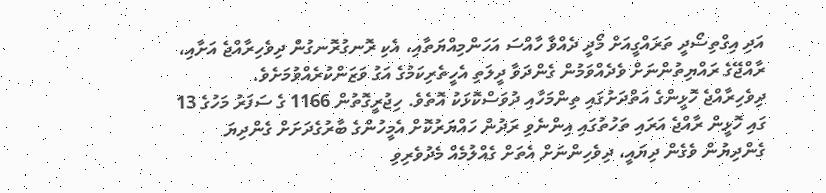އަދި އިގްތިސޯދީ ތަރައްގީއަށް މޯދީ ދެއްވާ ހާއްސަ އަހަންމިއްޔަތާއި، އެކި ރޮނގުރޮނގުން ދިވެހިރާއްޖެ އަށާއި، ރާއްޖޭގެ ރައްޔިތުންނަށް ވެދެއްވަމުން ގެންދަވާ ދީލަތި އެހީތެރިކަމުގެ އަގު ވަޒަންކުރެއްވުމަށެވެ.
ދިވެހިރާއްޖެ ހޮޅީންގެ އަތްދަށުގައި ތިންމަހާއި ދުވަސްކޮޅަކު އޮތެވެ. ހިޖުރީގޮތުން 1166 ގެ ސަފަރު މަހުގެ 13 ގައި ހޮޅީން ރާއްޖެ އަރައި ތަހުތުގައި އިންނެވި ރަދުން ހައްޔަރުކޮށް އެމީހުންގެ ބާރުގެދަށަށް ގެންދިޔަ ގެންދިޔުން ވެގެން ދިޔައީ، ދިވެހިންނަށް އެތަށް ގެއްލުމެއް މެދުވެރިވި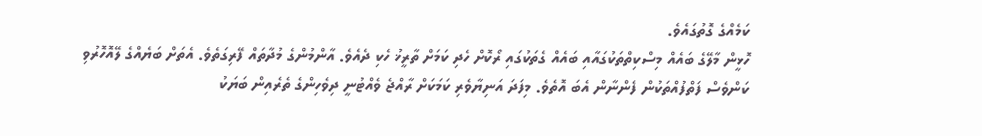ކަމެއްގެ ގޮތުގައެވެ.
ހޮޅީން މާލޭގެ ބައެއް މިސްކިތްތަކުގައާއި ބައެއް ގެތަކުގައި ރޯކޮށް ހެދި ކަމަށް ތާރީޚު ހެކި ދެއެވެ. އާންމުންގެ މުދާތައް ފޭރިގަތެވެ. އެތަށް ބަޔެއްގެ ލޭއޮހޮރުވި ކަންވެސް ފަތްފުއްތަކުން ފެންނާން އެބަ އޮތެވެ. މިފަދަ އަނިޔާވެރި ކަމަކަށް ރާއްޖެ ވެއްޓުނީ ދިވެހިންގެ ތެރެއިން ބަޔަކު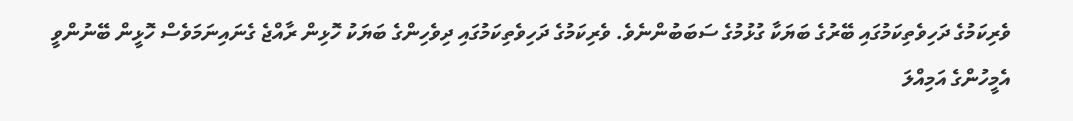ވެރިކަމުގެ ދަހިވެތިކަމުގައި ބޭރުގެ ބަޔަކާ ގުޅުމުގެ ސަބަބުންނެވެ. ވެރިކަމުގެ ދަހިވެތިކަމުގައި ދިވެހިންގެ ބަޔަކު ހޮޅިން ރާއްޖެ ގެނައިނަމަވެސް ހޮޅީން ބޭނުންވީ އެމީހުންގެ އަމިއްލަ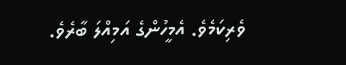ވެރިކަމެވެ. އެމީހުންގެ އަމިއްލަ ބާރެވެ.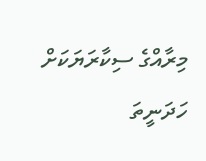މިރާއްގެ ސިކާރަޔަކަށް ހަދަނީތަ